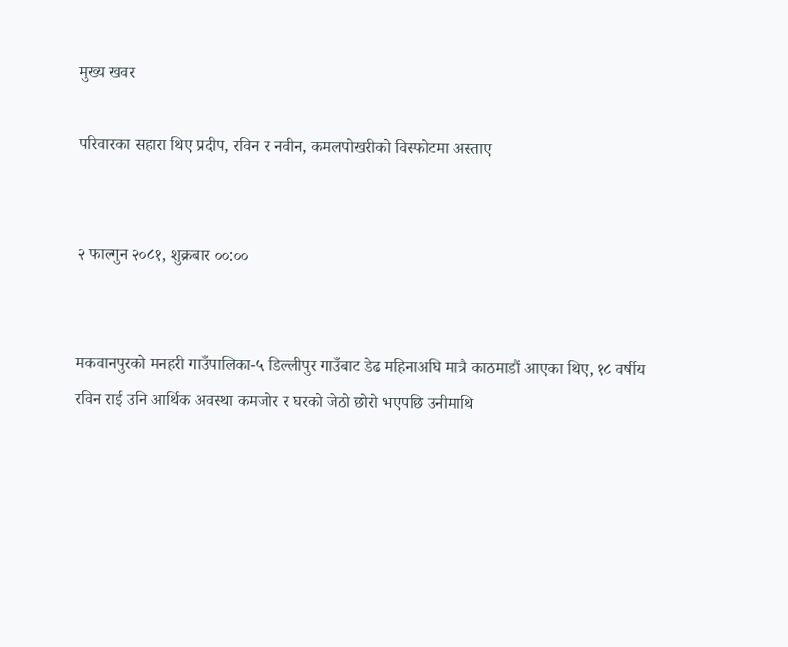मुख्य खवर

परिवारका सहारा थिए प्रदीप, रविन र नवीन, कमलपोखरीको विस्फोटमा अस्ताए


२ फाल्गुन २०८१, शुक्रबार ००:००


मकवानपुरको मनहरी गाउँपालिका-५ डिल्लीपुर गाउँबाट डेढ महिनाअघि मात्रै काठमाडौं आएका थिए, १८ वर्षीय रविन राई उनि आर्थिक अवस्था कमजोर र घरको जेठो छोरो भएपछि उनीमाथि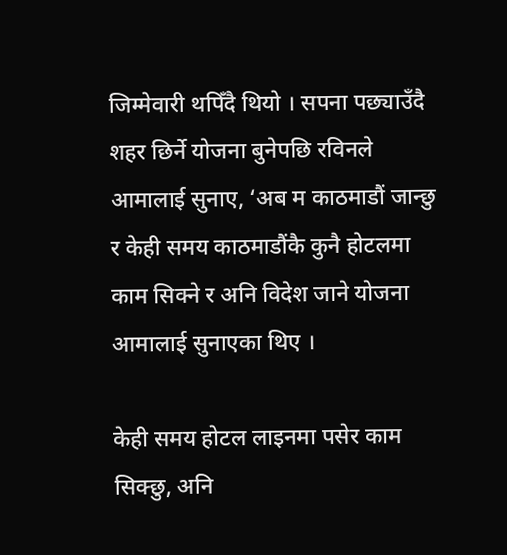जिम्मेवारी थपिँदै थियो । सपना पछ्याउँदै शहर छिर्ने योजना बुनेपछि रविनले आमालाई सुनाए, ‘अब म काठमाडौं जान्छु र केही समय काठमाडौंकै कुनै होटलमा काम सिक्ने र अनि विदेश जाने योजना आमालाई सुनाएका थिए ।

केही समय होटल लाइनमा पसेर काम सिक्छु, अनि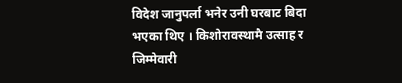विदेश जानुपर्ला भनेर उनी घरबाट बिदा भएका थिए । किशोरावस्थामै उत्साह र जिम्मेवारी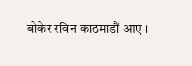बोकेर रविन काठमाडौं आए ।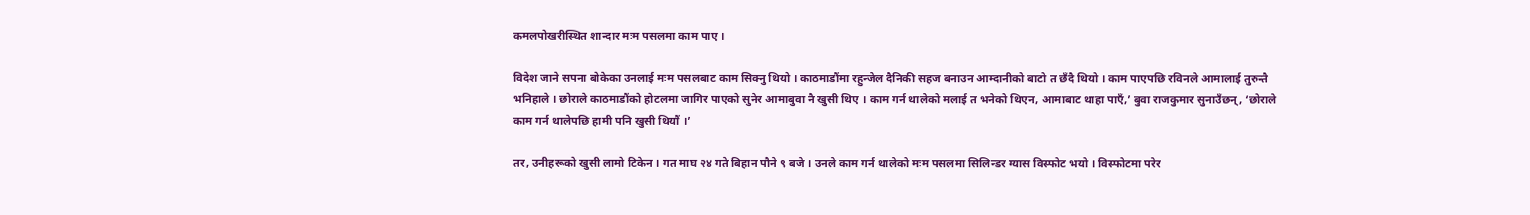कमलपोखरीस्थित शान्दार मःम पसलमा काम पाए ।

विदेश जाने सपना बोकेका उनलाई मःम पसलबाट काम सिक्नु थियो । काठमाडौंमा रहुन्जेल दैनिकी सहज बनाउन आम्दानीको बाटो त छँदै थियो । काम पाएपछि रविनले आमालाई तुरुन्तै भनिहाले । छोराले काठमाडौंको होटलमा जागिर पाएको सुनेर आमाबुवा नै खुसी थिए । काम गर्न थालेको मलाई त भनेको थिएन, आमाबाट थाहा पाएँ,’ बुवा राजकुमार सुनाउँछन्, ‘छोराले काम गर्न थालेपछि हामी पनि खुसी थियौं ।’

तर, उनीहरूको खुसी लामो टिकेन । गत माघ २४ गते बिहान पौने ९ बजे । उनले काम गर्न थालेको मःम पसलमा सिलिन्डर ग्यास विस्फोट भयो । विस्फोटमा परेर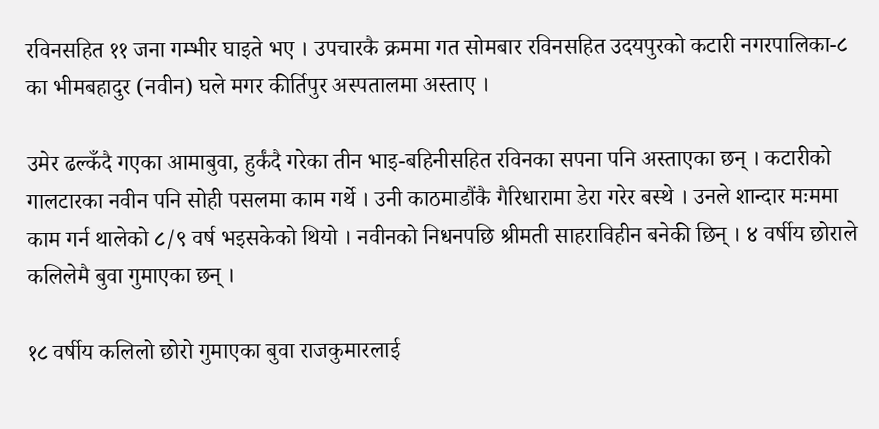रविनसहित ११ जना गम्भीर घाइते भए । उपचारकै क्रममा गत सोमबार रविनसहित उदयपुरको कटारी नगरपालिका-८ का भीमबहादुर (नवीन) घले मगर कीर्तिपुर अस्पतालमा अस्ताए ।

उमेर ढल्कँदै गएका आमाबुवा, हुर्कंदै गरेका तीन भाइ-बहिनीसहित रविनका सपना पनि अस्ताएका छन् । कटारीको गालटारका नवीन पनि सोही पसलमा काम गर्थे । उनी काठमाडौंकै गैरिधारामा डेरा गरेर बस्थे । उनले शान्दार मःममा काम गर्न थालेको ८/९ वर्ष भइसकेको थियो । नवीनको निधनपछि श्रीमती साहराविहीन बनेकी छिन् । ४ वर्षीय छोराले कलिलेमै बुवा गुमाएका छन् ।

१८ वर्षीय कलिलो छोरो गुमाएका बुवा राजकुमारलाई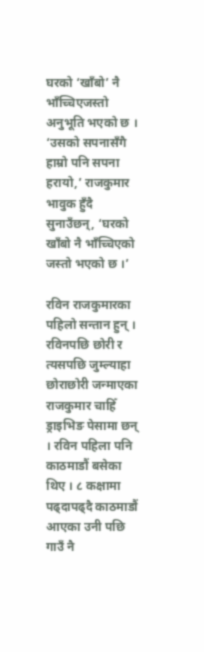घरको ‘खाँबो’ नै भाँच्चिएजस्तो अनुभूति भएको छ । ‘उसको सपनासँगै हाम्रो पनि सपना हरायो,’ राजकुमार भावुक हुँदै सुनाउँछन्, ‘घरको खाँबो नै भाँच्चिएको जस्तो भएको छ ।’

रविन राजकुमारका पहिलो सन्तान हुन् । रविनपछि छोरी र त्यसपछि जुम्ल्याहा छोराछोरी जन्माएका राजकुमार चाहिँ ड्राइभिङ पेसामा छन् । रविन पहिला पनि काठमाडौं बसेका थिए । ८ कक्षामा पढ्दापढ्दै काठमाडौं आएका उनी पछि गाउँ नै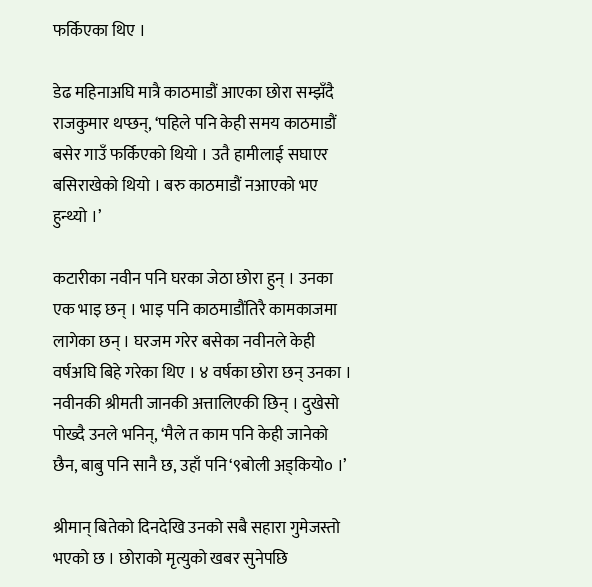फर्किएका थिए ।

डेढ महिनाअघि मात्रै काठमाडौं आएका छोरा सम्झँदै राजकुमार थप्छन्, ‘पहिले पनि केही समय काठमाडौं बसेर गाउँ फर्किएको थियो । उतै हामीलाई सघाएर बसिराखेको थियो । बरु काठमाडौं नआएको भए हुन्थ्यो ।’

कटारीका नवीन पनि घरका जेठा छोरा हुन् । उनका एक भाइ छन् । भाइ पनि काठमाडौंतिरै कामकाजमा लागेका छन् । घरजम गरेर बसेका नवीनले केही वर्षअघि बिहे गरेका थिए । ४ वर्षका छोरा छन् उनका । नवीनकी श्रीमती जानकी अत्तालिएकी छिन् । दुखेसो पोख्दै उनले भनिन्, ‘मैले त काम पनि केही जानेको छैन, बाबु पनि सानै छ, उहाँ पनि‘९बोली अड्कियो० ।’

श्रीमान् बितेको दिनदेखि उनको सबै सहारा गुमेजस्तो भएको छ । छोराको मृत्युको खबर सुनेपछि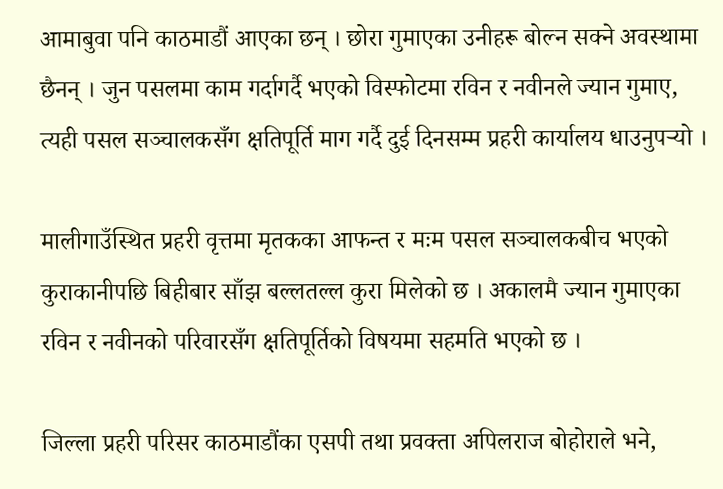आमाबुवा पनि काठमाडौं आएका छन् । छोरा गुमाएका उनीहरू बोल्न सक्ने अवस्थामा छैनन् । जुन पसलमा काम गर्दागर्दै भएको विस्फोटमा रविन र नवीनले ज्यान गुमाए, त्यही पसल सञ्चालकसँग क्षतिपूर्ति माग गर्दै दुई दिनसम्म प्रहरी कार्यालय धाउनुपर्‍यो ।

मालीगाउँस्थित प्रहरी वृत्तमा मृतकका आफन्त र मःम पसल सञ्चालकबीच भएको कुराकानीपछि बिहीबार साँझ बल्लतल्ल कुरा मिलेको छ । अकालमै ज्यान गुमाएका रविन र नवीनको परिवारसँग क्षतिपूर्तिको विषयमा सहमति भएको छ ।

जिल्ला प्रहरी परिसर काठमाडौंका एसपी तथा प्रवक्ता अपिलराज बोहोराले भने,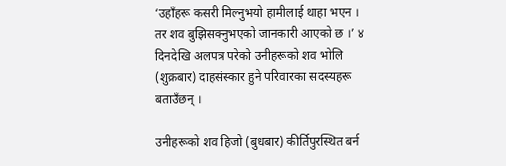‘उहाँहरू कसरी मिल्नुभयो हामीलाई थाहा भएन । तर शव बुझिसक्नुभएको जानकारी आएको छ ।’ ४ दिनदेखि अलपत्र परेको उनीहरूको शव भोलि (शुक्रबार) दाहसंस्कार हुने परिवारका सदस्यहरू बताउँछन् ।

उनीहरूको शव हिजो (बुधबार) कीर्तिपुरस्थित बर्न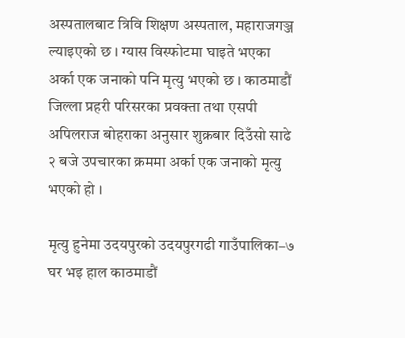अस्पतालबाट त्रिवि शिक्षण अस्पताल, महाराजगञ्ज ल्याइएको छ । ग्यास विस्फोटमा घाइते भएका अर्का एक जनाको पनि मृत्यु भएको छ । काठमाडौं जिल्ला प्रहरी परिसरका प्रवक्ता तथा एसपी अपिलराज बोहराका अनुसार शुक्रबार दिउँसो साढे २ बजे उपचारका क्रममा अर्का एक जनाको मृत्यु भएको हो ।

मृत्यु हुनेमा उदयपुरको उदयपुरगढी गाउँपालिका–७ घर भइ हाल काठमाडौं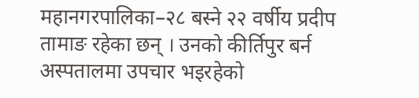महानगरपालिका–२८ बस्ने २२ वर्षीय प्रदीप तामाङ रहेका छन् । उनको कीर्तिपुर बर्न अस्पतालमा उपचार भइरहेको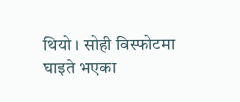थियो । सोही विस्फोटमा घाइते भएका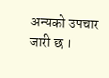अन्यको उपचार जारी छ ।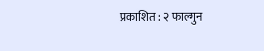प्रकाशित : २ फाल्गुन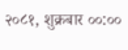२०८१, शुक्रबार ००:००